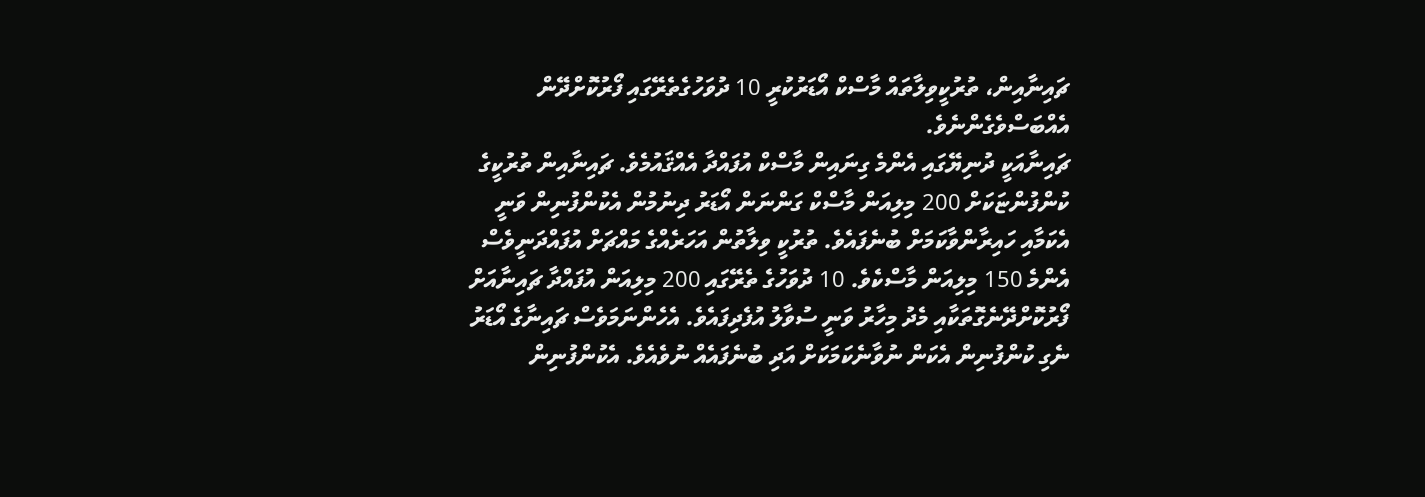ޗައިނާއިން، ތުރުކީވިލާތައް މާސްކް އޯޑަރުކުރީ 10 ދުވަހުގެތެރޭގައި ފޯރުކޮށްދޭން އެއްބަސްވެގެންނެވެ.
ޗައިނާއަކީ ދުނިޔޭގައި އެންމެ ގިނައިން މާސްކް އުފައްދާ އެއްޤައުމެވެ. ޗައިނާއިން ތުރުކީގެ ކުންފުންޏަކަށް 200 މިލިއަން މާސްކް ގަންނަން އޯޑަރު ދިނުމުން އެކުންފުނިން ވަނީ އެކަމާއި ހައިރާންވާކަމަށް ބުނެފައެވެ. ތުރުކީ ވިލާތުން އަހަރެއްގެ މައްޗަށް އުފައްދަނީވެސް އެންމެ 150 މިލިއަން މާސްކެވެ. 10 ދުވަހުގެ ތެރޭގައި 200 މިލިއަން އުފައްދާ ޗައިނާއަށް ފޯރުކޮށްދޭނެގޮތަކާއި މެދު މިހާރު ވަނީ ސުވާލު އުފެދިފައެވެ. އެހެންނަމަވެސް ޗައިނާގެ އޯޑަރު ނެގި ކުންފުނިން އެކަން ނުވާނެކަމަކަށް އަދި ބުނެފައެއް ނުވެއެވެ. އެކުންފުނިން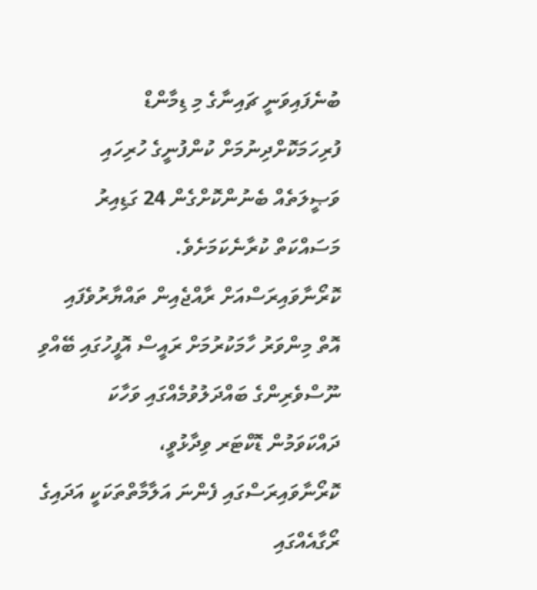ބުނެފައިވަނީ ޗައިނާގެ މި ޑިމާންޑް ފުރިހަމަކޮށްދިނުމަށް ކުންފުނީގެ ހުރިހައި ވަޞީލަތެއް ބެނުންކޮށްގެން 24 ގަޑިއިރު މަސައްކަތް ކުރާނެކަމަށެވެ.
ކޮރޯނާވައިރަސްއަށް ރާއްޖެއިން ތައްޔާރުވެފައި އޮތް މިންވަރު ހާމަކުރުމަށް ރައީސް އޮފީހުގައި ބޭއްވި ނޫސްވެރިންގެ ބައްދަލުވުމެއްގައި ވަހާކަ ދައްކަވަމުން ޑޮކްޓަރ ވިދާޅުވީ، ކޮރޯނާވައިރަސްގައި ފެންނަ އަލާމާތްތަކަކީ އަދައިގެ ރޯގާއެއްގައި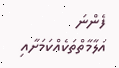ފެންނަ އަލާމާތްތަކެއްކަމަށާއި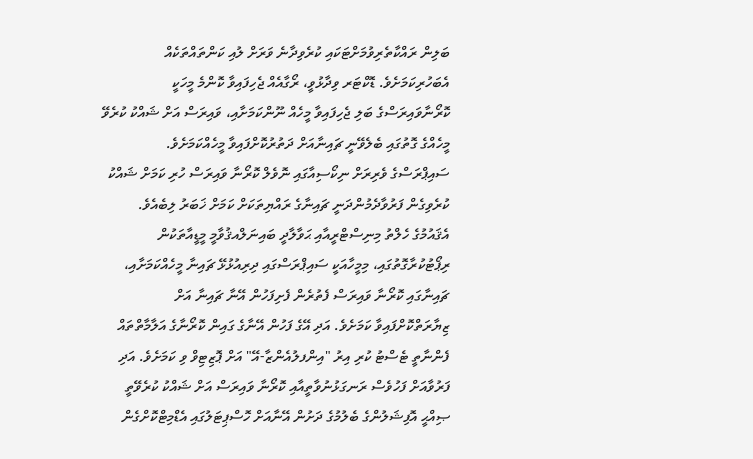ބަލިން ރައްކާތެރިވުމަށްޓަކައި ކުރެވިދާނެ ވަރަށް ލުއި ކަންތައްތަކެއް އެބަހުރިކަމަށެވެ. ޑޮކްޓަރ ވިދާޅުވީ، ރޯގާއެއް ޖެހިފައިވާ ކޮންމެ މީހަކީ ކޮރޯނާވައިރަސްގެ ބަލި ޖެހިފައިވާ މީހެއް ނޫންކަމަށާއި، ވައިރަސް އަށް ޝައްކު ކުރެވޭ މީހެއްގެ ގޮތުގައި ބެލެވޭނީ ޗައިނާއަށް ދަތުރުކޮށްފައިވާ މީހެއްކަމަށެވެ.
ސައިޕްރަސްގެ ވެރިރަށް ނިކޯސިއާގައި ނޮވެލް ކޮރޯނާ ވައިރަސް ހުރި ކަމަށް ޝައްކު ކުރެވިގެން ފަރުވާދެމުންދަނީ ޗައިނާގެ ރައްޔިތަކަށް ކަމަށް ޚަބަރު ލިބެއެވެ. އެޤައުމުގެ ހެލްތު މިނިސްޓްރީއާއި ޙަވާލާދީ ބައިނަލްއޤުވާމީ މީޑީއާތަކުން ރިޕޯޓުކުރާގޮތުގައި، މިމީހާއަކީ ސައިޕްރަސްގައި ދިރިއުޅުޅޭ ޗައިނާ މީހެއްކަމަށާއި، ޗައިނާގައި ކޮރޯނާ ވައިރަސް ފެތުރެން ފެށިފަހުން އޭނާ ޗައިނާ އަށް ޒިޔާރަތްކޮށްފައިވާ ކަމަށެވެ. އަދި އޭގެ ފަހުން އޭނާގެ ގައިން ކޮރޯނާގެ އަލާމާތްތައް ފެންނާތީ ޓެސްޓު ކުރި އިރު "އިންފލުއެންޒާ-އޭ" އަށް ޕޮޒިޓިވް ވި ކަމަށެވެ. އަދި ފަރުވާއަށް ފަހުވެސް ރަނގަޅުނުވާތީއާއި ކޮރޯނާ ވައިރަސް އަށް ޝައްކު ކުރެވޭތީ ޞިއްޙީ އޮފިޝަލުންގެ ބެލުމުގެ ދަށުން އޭނާއަށް ހޮސްޕިޓަލުގައި އެޑްމިޓްކޮށްގެން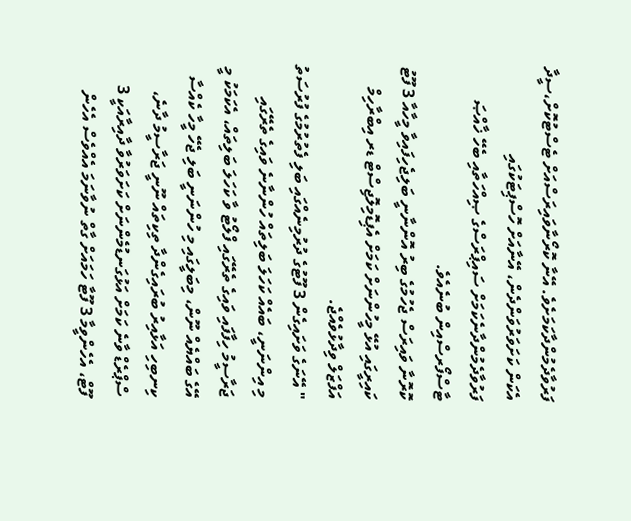ފަރުވާދެމުންދާކަމަށެވެ. އޭނާ ކޮރޯނާވައިރަސްއަށް ޓެސްޓުކޮށް،ސީދާ އެކަން ކަށަވަރުވަންދެން، އޭނާއަށް ހޮސްޕިޓަކުގައި ފަރުވާދެމުންދާނެކަމަށް ސައިޕްރަސްގެ ޞިއްހަތާއި ބެހޭ ޚާއްޞަ ޓާސްފޯރސްއިން ބުނެއެވެ.
ކޮރޮނާ ވައިރަސް ޖެހުމުގެ ބިރު އޮންނާނީ ބަލިޖެހިފައިވާ މީހާއާ 3 ފޫޓު ކައިރީގައި އުޅޭ މީހުންނަށް ކަމަށް އެޕިޑޮމިލޮޖިސްޓް ޑރ އިބްރާހިމް އަފްޒަލް ވިދާޅުވެއްޖެ.
" އޭނަގެ ވަށައިގެން 3 ފޫޓުގެ ދުރުމިނެއްގައި ބަލި ފެތުރުމުގެ ފުރުސަތު މި އިންނަނީ، ބައެއް ކަހަލަ ބަލިތައް ހުންނާނެ ވައިގެ ތެރޭގައި ޖަރާސީމު ހިފާފައި ވައިގެ ތެރޭގައި ފްލޯޓު ވާ ކަހަލަ ބަލިތައް، އެކަމަކު މީ އޭގެ ބައްޔެއް ނޫން، މިބަލީގައި މި ހުންނަނީ ބަލި ޖެހޭ މީހާ ކެއްސާ ކިނބިހި އަޅާއިރު ބުރައިގެންދާ ތިކިތައް ނޫނީ ޖަރާސީމު ދާނެ، ސްޕްރެޑް ވާނެ ކަމަށް އަޅުގަނޑުމެންނަށް ކަށަވަރުވާ ދާއިރާއަކީ 3 ފޫޓް، އެހެންވީމާ 3 ފޫޓާ ހަމައަށް ގާތް ނުވާނަމަ އެއްވެސް އެހެން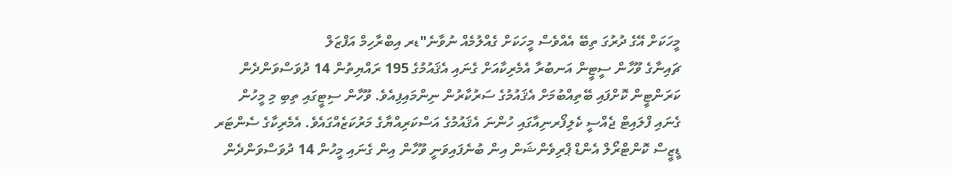މީހަކަށް އޭގެ ދުރުގަ ތިބޭ އެއްވެސް މީހަކަށް ގެއްލުމެއް ނުވާނެ"ޑރ އިބްރާހިމް އަފްޒަލް
ޗައިނާގެ ވޫހާން ސީޓީން އަނބުރާ އެމެރިކާއަށް ގެނައި އެޤައުމުގެ 195 ރައްޔިތުން 14 ދުވަސްވަންދެން ކަރަންޓީން ކޮށްފައި ބޭތިއްބުމަށް އެޤައުމުގެ ސަރުކާރުން ނިންމައިފިއެވެ. ވޫހާން ސިޓީގައި ތިބި މި މީހުން ގެނައި ފްލައިޓް ޖެއްސީ ކެލިފޯރނިއާގައި ހުންނަ އެޤައުމުގެ އަސްކަރިއްޔާގެ މަރުކަޒެއްގައެވެ. އެމެރިކާގެ ސެންޓަރ ޑީޒީސް ކޮންޓްރޯލް އެންޑް ޕްރިވެންޝަން އިން ބުނެފައިވަނީ ވޫހާން އިން ގެނައި މީހުން 14 ދުވަސްވަންދެން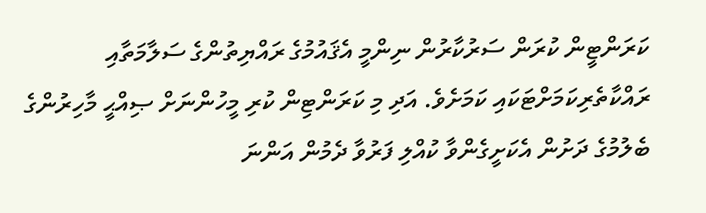ކަރަންޓީން ކުރަން ސަރުކާރުން ނިންމީ އެޤައުމުގެ ރައްޔިތުންގެ ސަލާމަތާއި ރައްކާތެރިކަމަށްޓަކައި ކަމަށެވެ. އަދި މި ކަރަންޓިން ކުރި މީހުންނަށް ޞިއްޙީ މާހިރުންގެ ބެލުމުގެ ދަށުން އެކަށީގެންވާ ކުއްލި ފަރުވާ ދެމުން އަންނަ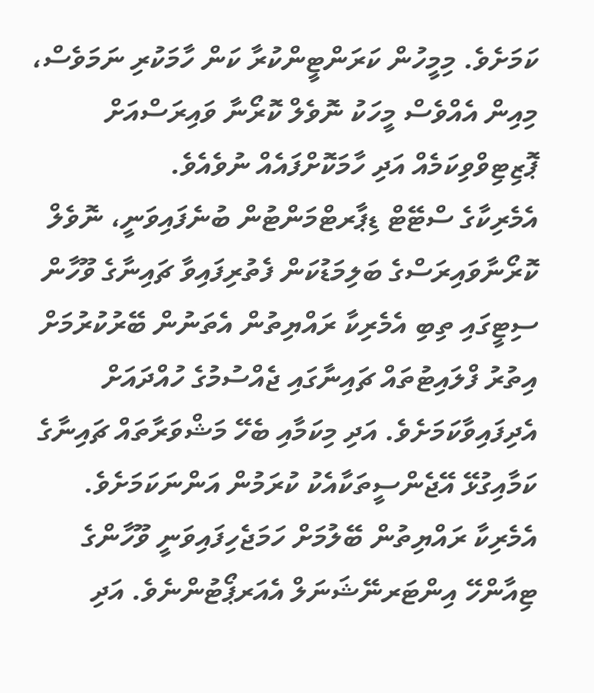ކަމަށެވެ. މިމީހުން ކަރަންޓީންކުރާ ކަން ހާމަކުރި ނަމަވެސް، މިއިން އެއްވެސް މީހަކު ނޮވެލް ކޮރޯނާ ވައިރަސްއަށް ޕޮޒިޓިވްވިކަމެއް އަދި ހާމަކޮށްފައެއް ނުވެއެވެ.
އެމެރިކާގެ ސްޓޭޓް ޑިޕާރޓްމަންޓުން ބުނެފައިވަނީ، ނޮވެލް ކޮރޯނާވައިރަސްގެ ބަލިމަޑުކަން ފެތުރިފައިވާ ޗައިނާގެ ވޫހާން ސިޓީގައި ތިބި އެމެރިކާ ރައްޔިތުން އެތަނުން ބޭރުކުރުމަށް އިތުރު ފްލައިޓުތައް ޗައިނާގައި ޖެއްސުމުގެ ހުއްދައަށް އެދިފައިވާކަމަށެވެ. އަދި މިކަމާއި ބެހޭ މަޝްވަރާތައް ޗައިނާގެ ކަމާއިގުޅޭ އޭޖެންސީތަކާއެކު ކުރަމުން އަންނަކަމަށެވެ. އެމެރިކާ ރައްޔިތުން ބޭލުމަށް ހަމަޖެހިފައިވަނީ ވޫހާންގެ ޓިއާންހޭ އިންޓަރނޭޝަނަލް އެއަރޕޯޓުންނެވެ. އަދި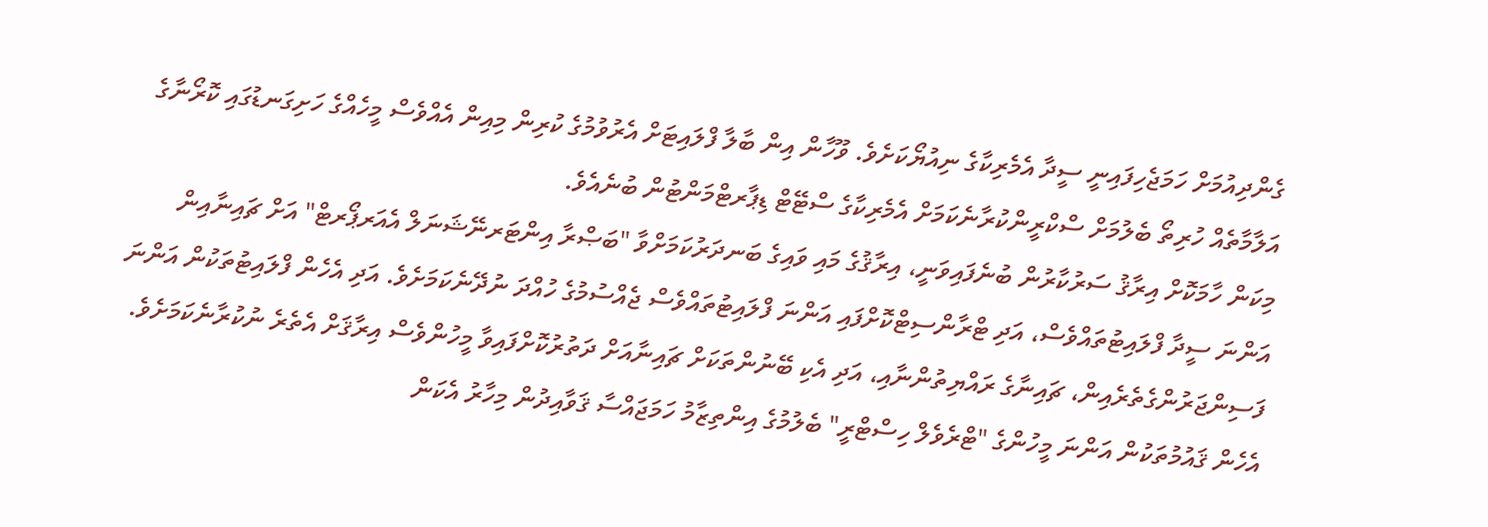ގެންދިއުމަށް ހަމަޖެހިފައިނީ ސީދާ އެމެރިކާގެ ނިއުޔޯކަށެވެ. ވޫހާން އިން ބާލާ ފްލައިޓަށް އެރުވުމުގެ ކުރިން މިއިން އެއްވެސް މީހެއްގެ ހަށިގަނޑުގައި ކޮރޯނާގެ އަލާމާތެއް ހުރިތޯ ބެލުމަށް ސްކްރީންކުރާނެކަމަށް އެމެރިކާގެ ސްޓޭޓް ޑިޕާރޓްމަންޓުން ބުނެއެވެ.
މިކަން ހާމަކޮށް އިރާޤު ސަރުކާރުން ބުނެފައިވަނީ، އިރާޤުގެ މައި ވައިގެ ބަނދަރުކަމަށްވާ "ބަޞްރާ އިންޓަރނޭޝަނަލް އެއަރޕޯރޓް" އަށް ޗައިނާއިން އަންނަ ސީދާ ފްލައިޓުތައްވެސް، އަދި ޓްރާންސިޓްކޮށްފައި އަންނަ ފްލައިޓުތައްވެސް ޖެއްސުމުގެ ހުއްދަ ނުދޭނެކަމަށެވެ. އަދި އެހެން ފްލައިޓުތަކުން އަންނަ ފަސިންޖަރުންގެތެރެއިން، ޗައިނާގެ ރައްޔިތުންނާއި، އަދި އެކި ބޭނުންތަކަށް ޗައިނާއަށް ދަތުރުކޮށްފައިވާ މީހުންވެސް އިރާޤަށް އެތެރެ ނުކުރާނެކަމަށެވެ. އެހެން ޤައުމުތަކުން އަންނަ މީހުންގެ "ޓްރެވެލް ހިސްޓްރީ" ބެލުމުގެ އިންތިޒާމު ހަމަޖައްސާ ޤަވާއިދުން މިހާރު އެކަން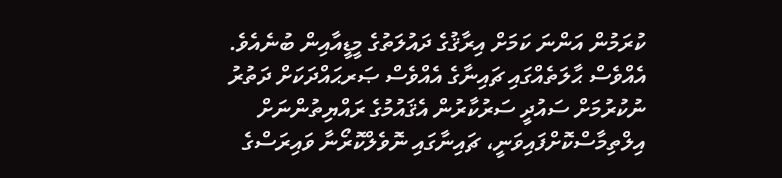ކުރަމުން އަންނަ ކަމަށް އިރާޤުގެ ދައުލަތުގެ މީޑީއާއިން ބުނެއެވެ.
އެއްވެސް ޙާލަތެއްގައި ޗައިނާގެ އެއްވެސް ޞަރޙައްދަކަށް ދަތުރު ނުކުރުމަށް ސައުދީ ސަރުކާރުން އެޤައުމުގެ ރައްޔިތުންނަށް އިލްތިމާސްކޮށްފައިވަނީ، ޗައިނާގައި ނޮވެލްކޮރޯނާ ވައިރަސްގެ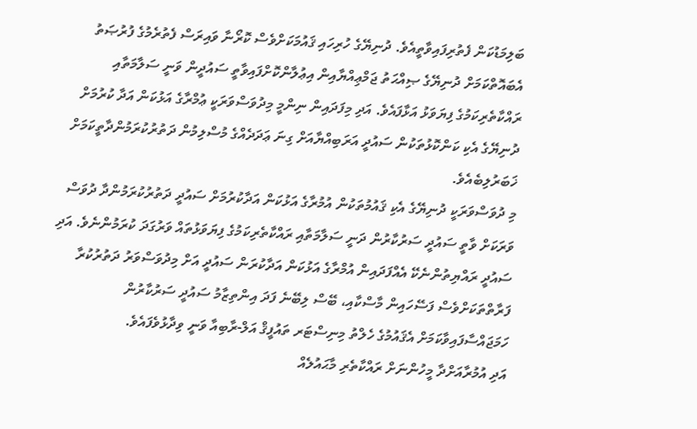ބަލިމަޑުކަން ފެތުރިފައިވާތީއެވެ. ދުނިޔޭގެ ހުރިހައި ޤައުމަކަށްވެސް ކޮރޯނާ ވައިރަސް ފެތުރެމުގެ ފުރުޞަތު އެބައޮތްކަމަށް ދުނިޔޭގެ ޞިއްޙަތު ޖަމްޢިއްޔާއިން އިޢުލާންކޮށްފައިވާތީ ސައުދީން ވަނީ ސަލާމަތާއި ރައްކާތެރިކަމުގެ ފިޔަވަޅު އަޅާފައެވެ. އަދި މިފަދައިން ނިންމީ މިދުވަސްވަރަކީ ޢުމްރާގެ އަޅުކަން އަދާ ކުރުމަށް ދުނިޔޭގެ އެކި ކަންކޮޅުތަކުން ސައުދީ އަރަބިއްޔާއަށް ގިނަ ޢަދަދެއްގެ މުސްލިމުން ދަތުރުކުރަމުންދާތީކަމަށް ޚަބަރުލިބެއެވެ.
މި ދުވަސްވަރަކީ ދުނިޔޭގެ އެކި ޤައުމުތަކުން އުމުރާގެ އަޅުކަން އަދާކުރުމަށް ސައުދީ ދަތުރުކުރަމުންދާ ދުވަސް ވަރަކަށް ވާތީ ސައުދީ ސަރުކާރުން ދަނީ ސަލާމަތާއި ރައްކާތެރިކަމުގެ ފިޔަވަޅުތައް ވަރުގަދަ ކުރަމުންނެވެ. އަދި ސައުދީ ރައްޔިތުންނެކޭ އެއްފަދައިން އުމްރާގެ އަޅުކަން އަދާކުރަން ސައުދީ އަށް މިދުވަސްވަރު ދަތުރުކުރާ ފަރާތްތަކަށްވެސް ފަސޭހައިން މާސްކާއި، ބޭސް ލިބޭނެ ފަދަ އިންތިޒާމު ސައުދީ ސަރުކާރުން ހަމަޖައްސާފައިވާކަމަށް އެޤައުމުގެ ހެލްތު މިނިސްޓަރ ތައުފީޤް އަލް-ރާބިއާ ވަނީ ވިދާޅުވެފައެވެ.
އަދި އުމުރާއަށްދާ މީހުންނަށް ރައްކާތެރި މާޙައުލެއް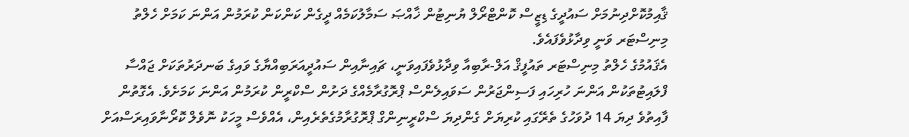ޤާއިމުކޮށްދިނުމަށް ސައުދީގެ ޑިޒީސް ކޮންޓްރޯލް ޔުނިޓުން ޚާއްޞަ ސަމާލުކަމެއް ދީގެން ކަންކަން ކުރަމުން އަންނަ ކަމަށް ހެލްތު މިނިސްޓަރ ވަނީ ވިދާޅުވެފައެވެ.
އެޤައުމުގެ ހެލްތު މިނިސްޓަރ ތައުފީޤް އަލް-ރާބިއާ ވިދާޅުވެފައިވަނީ، ޗައިނާއިން ސައުދީއަރަބިއްޔާގެ ވައިގެ ބަނދަރުތަކަށް ޖައްސާ ފްލައިޓުތަކުން އަންނަ ހުރިހައި ފަސިންޖަރުން ސަވައިލެންސް ޕްރޮގުރާމެއްގެ ދަށުން ސްކްރީން ކުރަމުން އަންނަ ކަމަށެވެ. އެގޮތުން ފާއިތުވެ ދިޔަ 14 ދުވަހުގެ ތެރޭގައި ކުރިޔަށް ގެންދިޔަ ސްކްރީނިންގް ޕްރޮގުރާމުގެތެރެއިން، އެއްވެސް މީހަކު ނޮވެލް ކޮރޯނާވައިރަސްއަށް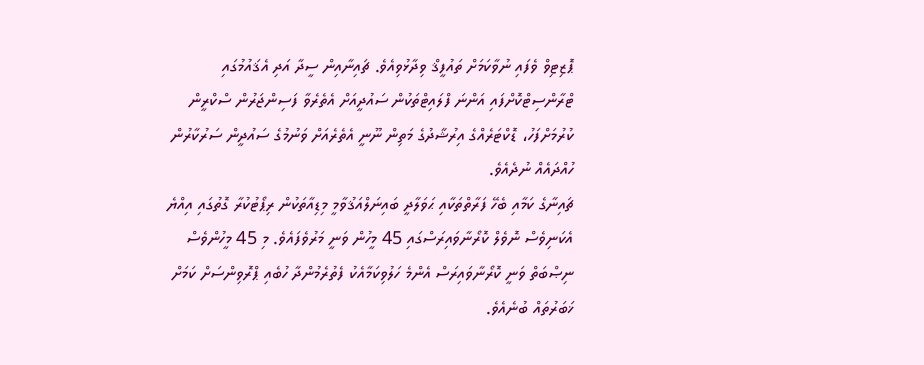ޕޮޒިޓިވް ވެފައި ނުވާކަމަށް ތައުފީޤް ވިދާޅުވިއެވެ. ޗައިނާއިން ސީދާ އަދި އެޤައުމުގައި ޓްރާންސިޓްކޮށްފައި އަންނަ ފްލައިޓްތަކުން ސައުދީއަށް އެތެރެވާ ފަސިންޖަރުން ސްކްރީން ކުރުމަށްފަހު، ޑޮކްޓަރެއްގެ އިރުޝާދުގެ މަތިން ނޫނީ އެތެރެއަށް ވަނުމުގެ ސައުދީން ސަރުކާރުން ހުއްދައެއް ނުދެއެވެ.
ޗައިނާގެ ކަމާއި ބެހޭ ފަރާތްތަކާއި ޙަވަލާދީ ބައިނަލްއަޤުވާމީ މިޑިއާތަކުން ރިޕޯޓުކުރާ ގޮތުގައި އިއްޔެ އެކަނިވެސް ނޮވެލް ކޮރޯނާވައިރަސްގައި 45 މީހުން ވަނީ މަރުވެފައެވެ. މި 45 މީހުންވެސް ނިޞްބަތް ވަނީ ކޮރޯނާވައިރަސް އެންމެ ހަލުވިކަމާއެކު ފެތުރެމުންދާ ހުބެއި ޕްރޮވިންސަށް ކަމަށް ޚަބަރުތައް ބުނެއެވެ.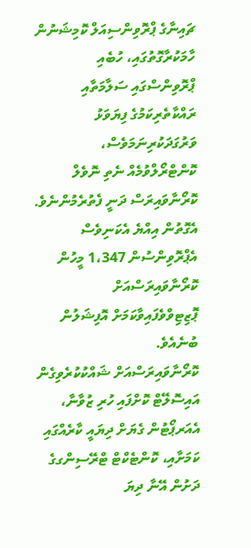ޗައިނާގެ ޕްރޮވިންސިއަލް ކޮމިޝަނުން ހާމަކުރާގޮތުގައި، ހުބެއި ޕްރޮވިންސްގައި ސަލާމަތާއި ރައްކާތެރިކަމުގެ ފިޔަވަޅު ވަރުގަދަކުރިނަމަވެސް، ކޮންޓްރޯލްވުމެއް ނެތި ނޮވެލް ކޮރޯނާވައިރަސް ދަނީ ފެތުރެމުންނެވެ. އެގޮތުން އިއްޔެ އެކަނިވެސް އެޕްރޮވިންސުން 1،347 މީހުން ކޮރޯނާވައިރަސްއަށް ޕޮޒިޓިވްވެފައިވާކަމަށް އޮފިޝަލުން ބުނެއެވެ.
ކޮރޯނާވައިރަސްއަށް ޝައްކުކުރެވިގެން އައިސޮލޭޓް ކޮށްފައި ހުރި ޒުވާނާ، އެއަރޕޯޓުން ގެޔަށް ދިޔައީ ކާރެއްގައި ކަމަށާއި، ކޮންޓެކްޓް ޓްރޭސިންގގެ ދަށުން އޭނާ ދިޔަ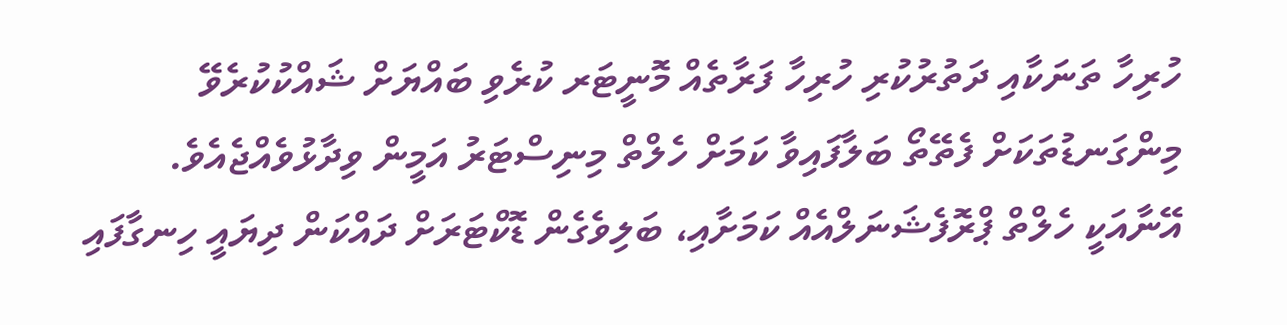ހުރިހާ ތަނަކާއި ދަތުރުކުރި ހުރިހާ ފަރާތެއް މޮނީޓަރ ކުރެވި ބައްޔަށް ޝައްކުކުރެވޭ މިންގަނޑުތަކަށް ފެތޭތޯ ބަލާފައިވާ ކަމަށް ހެލްތް މިނިސްޓަރު އަމީން ވިދާޅުވެއްޖެއެވެ.
އޭނާއަކީ ހެލްތް ޕްރޮފެޝަނަލްއެއް ކަމަށާއި، ބަލިވެގެން ޑޮކްޓަރަށް ދައްކަން ދިޔައީ ހިނގާފައި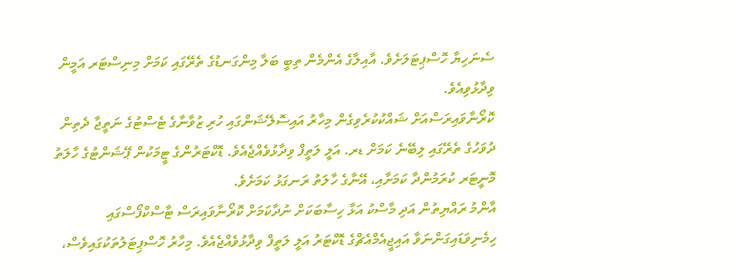ސެނަހިޔާ ހޮސްޕިޓަލަށެވެ. އާއިލާގެ އެންމެން ތިބީ ބަލާ މިންގަނޑުގެ ތެރޭގައި ކަމަށް މިނިސްޓަރ އަމީން ވިދާޅުވިއެވެ.
ކޮރޯނާވައިރަސްއަށް ޝައްކުކުރެވިގެން މިހާރު އައިސޮލޭޝަންގައި ހުރި ޒުވާނާގެ ޓެސްޓުގެ ނަތީޖާ ދެތިން ދުވަހުގެ ތެރޭގައި ލިބޭނެ ކަމަށް ޑރ. އަލީ ލަތީފް ވިދާޅުވެއްޖެއެވެ. ޑޮކްޓަރުންގެ ޓީމަކުން ޕޭޝަންޓުގެ ހާލަތު މޮނީޓަރ ކުރަމުންދާ ކަމަށާއި، އޭނާގެ ހާލަތު ރަނގަޅު ކަމަށެވެ.
އާންމު ރައްޔިތުން އަދި މާސްކު އަޅާ ހިސާބަކަށް ނުދާކަމަށް ކޮރޯނާވައިރަސް ޓާސްކްފޯސްގައި ހިމެނިވަޑައިގަންނަވާ އައިޖީއެމްއެޗްގެ ޑޮކްޓަރު އަލީ ލަތީފް ވިދާޅުވެއްޖެއެވެ. މިހާރު ހޮސްޕިޓަލުތަކުގައިވެސް،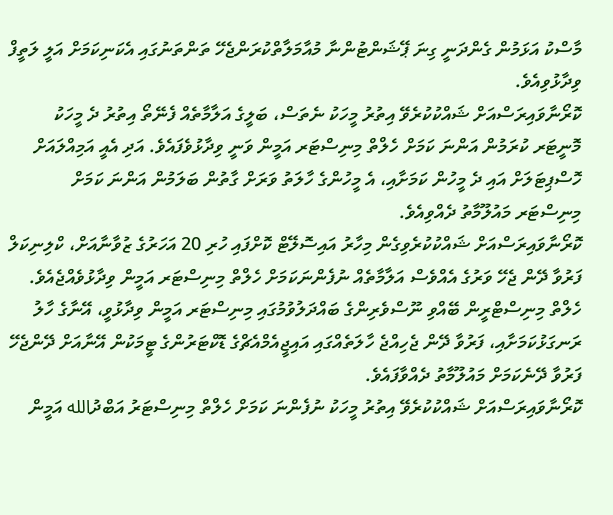މާސްކު އަޅަމުން ގެންދަނީ ގިނަ ޕޭޝަންޓުންނާ މުއާމަލާތްކުރަންޖެހޭ ތަންތަނުގައި އެކަނިކަމަށް އަލީ ލަތީފް ވިދާޅުވިއެވެ.
ކޮރޯނާވައިރަސްއަށް ޝައްކުކުރެވޭ އިތުރު މީހަކު ނެތަސް، ބަލީގެ އަލާމާތެއް ފެނޭތޯ އިތުރު ދެ މީހަކު މޮނީޓަރ ކުރަމުން އަންނަ ކަމަށް ހެލްތް މިނިސްޓަރ އަމީން ވަނީ ވިދާޅުވެފައެވެ. އަދި އެއީ އަމިއްލައަށް ހޮސްޕިޓަލަށް އައި ދެ މީހުން ކަމަށާއި، އެ މީހުންގެ ހާލަތު ވަރަށް ގާތުން ބަލަމުން އަންނަ ކަމަށް މިނިސްޓަރ މައުލޫމާތު ދެއްވިއެވެ.
ކޮރޯނާވައިރަސްއަށް ޝައްކުކުރެވިގެން މިހާރު އައިސޮލޭޓް ކޮށްފައި ހުރި 20 އަހަރުގެ ޒުވާނާއަށް، ކްލިނިކަލް ފަރުވާ ދޭން ޖެހޭ ވަރުގެ އެއްވެސް އަލާމާތެއް ނުފެންނަކަމަށް ހެލްތް މިނިސްޓަރ އަމީން ވިދާޅުވެއްޖެއެވެ. ހެލްތް މިނިސްޓްރީން ބޭއްވި ނޫސްވެރިންގެ ބައްދަލުވުމުގައި މިނިސްޓަރ އަމީން ވިދާޅުވީ، އޭނާގެ ހާލު ރަނގަޅުކަމަށާއި، ފަރުވާ ދޭން ޖެހިއްޖެ ހާލަތެއްގައި އައިޖީއެމްއެޗްގެ ޑޮކްޓަރުންގެ ޓީމަކުން އޭނާއަށް ދޭންޖެހޭ ފަރުވާ ދޭނެކަމަށް މައުލޫމާތު ދެއްވާފައެވެ.
ކޮރޯނާވައިރަސްއަށް ޝައްކުކުރެވޭ އިތުރު މީހަކު ނުފެންނަ ކަމަށް ހެލްތް މިނިސްޓަރު އަބްދުالله އަމީން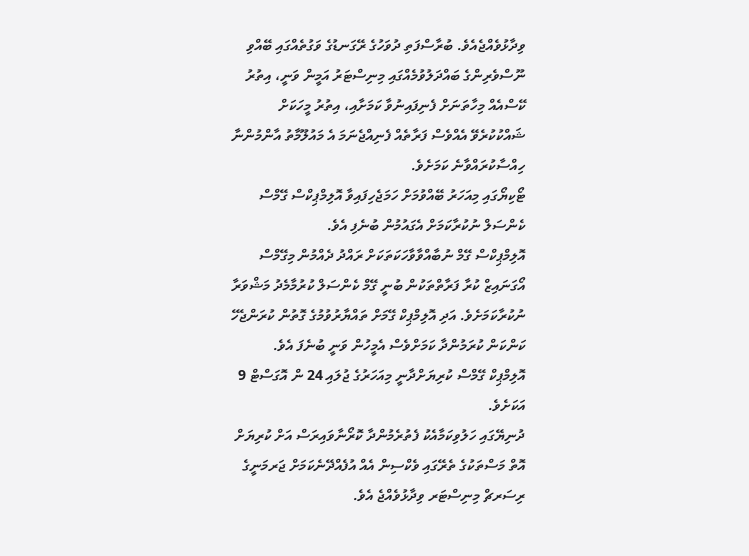ވިދާޅުވެއްޖެއެވެ. ބުރާސްފަތި ދުވަހުގެ ރޭގަނޑުގެ ވަގުތެއްގައި ބޭއްވި ނޫސްވެރިންގެ ބައްދަލުވުމެއްގައި މިނިސްޓަރު އަމީން ވަނީ، އިތުރު ކޭސްއެއް މިހާތަނަށް ފެނިފައިނުވާ ކަމަށާއި، އިތުރު މީހަކަށް ޝައްކުކުރެވޭ އެއްވެސް ފަރާތެއް ފެނިއްޖެނަމަ އެ މައުލޫމާތު އާންމުންނާ ހިއްސާކުރައްވާނެ ކަމަށެވެ.
ޓޯކިޔޯގައި މިއަހަރު ބޭއްވުމަށް ހަމަޖެހިފައިވާ އޮލިމްޕިކްސް ގޭމްސް ކެންސަލް ނުކުރާކަމަށް އެގައުމުން ބުނެފި އެވެ.
އޮލިމްޕިކްސް ގޭމް ނުބާއްވާވާހަކަތަކަށް ރައްދު ދެއްމުން މިގޭމްސް އޯގަނައިޒް ކުރާ ފަރާތްތަކުން ބުނީ ގޭމް ކެންސަލް ކުރުމާމެދު މަޝްވަރާ ނުކުރާކަމަށެވެ. އަދި އޮލިމްޕިކް ގޭމަށް ތައްޔާރުވުމުގެ ގޮތުން ކުރަންޖެހޭ ކަންކަން ކުރަމުންދާ ކަމަށްވެސް އެމީހުން ވަނީ ބުނެފަ އެވެ.
އޮލިމްޕިކް ގޭމްސް ކުރިޔަށްދާނީ މިއަހަރުގެ ޖުލައި 24 ން އޮގަސްޓް 9 އަކަށެވެ.
ދުނިޔޭގައި ހަލުވިކަމާއެކު ފެތުރެމުންދާ ކޮރޯނާވައިރަސް އަށް ކުރިޔަށް އޮތް މަސްތަކުގެ ތެރޭގައި ވެކްސިން އެއް އުފެއްދޭނެކަމަށް ޖަރމަނީގެ ރިސަރޗް މިނިސްޓަރ ވިދާޅުވެއްޖެ އެވެ.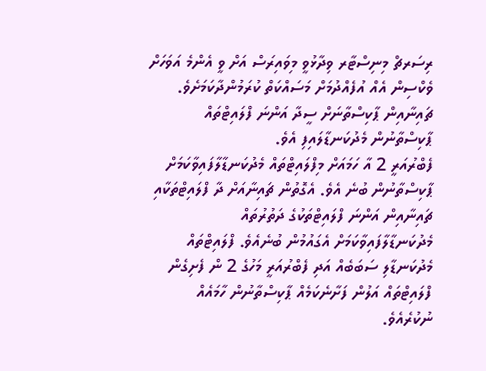ރިސަރޗް މިނިސްޓާރ ވިދާޅުވީ މިވައިރަސް އަށް ވީ އެންމެ އަވަހަށް ވެކްސިން އެއް އުފެއްދުމަށް މަސައްކަތް ކުރަމުންދާކަމަށެވެ.
ޗައިނާއިން ޕާކިސްތާނަށް ސީދާ އަންނަ ފްލައިޓްތައް ޕާކިސްތާނުން މެދުކަނޑާލައިފި އެވެ.
ފެބްރުއަރީ 2 އާ ހަމައަށް މިފްލައިޓްތައް މެދުކަނޑާލާފައިވާކަމަށް ޕާކިސްތާނުން ބުނެ އެވެ. އެގޮތުން ޗައިނާއަށް ދާ ފްލައިޓްތަކާއި ޗައިނާއިން އަންނަ ފްލައިޓްތަކުގެ ދަތުރުތައް މެދުކަނޑާލާފައިވާކަމަށް އެގައުމުން ބުނެއެވެ. ފްލައިޓްތައް މެދުކަނޑާލި ސަބަބެއް އަދި ފެބްރުއަރީ މަހުގެ 2 ން ފެށިގެން ފްލައިޓްތައް އަލުން ފަށާނެކަމެއް ޕާކިސްތާނުން ހާމައެއް ނުކުރެއެވެ.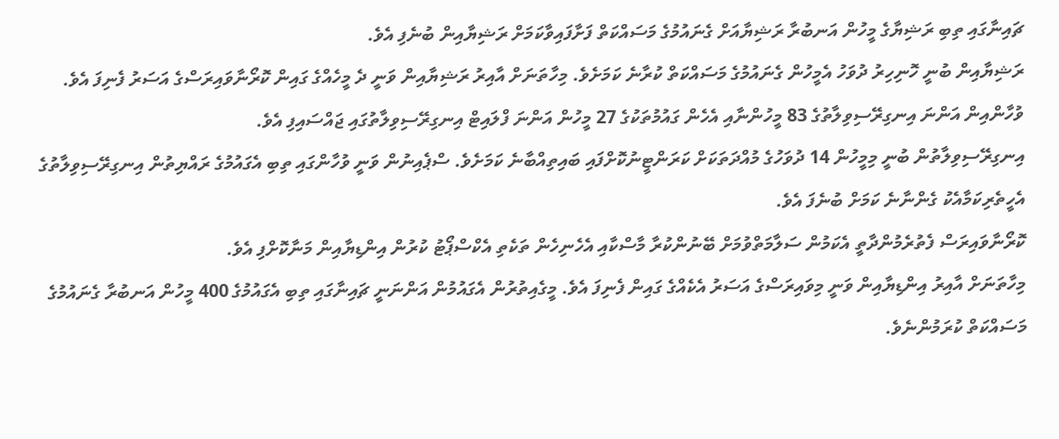ޗައިނާގައި ތިބި ރަޝިޔާގެ މީހުން އަނބުރާ ރަޝިޔާއަށް ގެނައުމުގެ މަސައްކަތް ފަށާފައިވާކަމަށް ރަޝިޔާއިން ބުނެފި އެވެ.
ރަޝިޔާއިން ބުނީ ހޮނިހިރު ދުވަހު އެމީހުން ގެނައުމުގެ މަސައްކަތް ކުރާނެ ކަމަށެވެ. މިހާތަނަށް އާއިރު ރަޝިޔާއިން ވަނީ ދެ މީހެއްގެ ގައިން ކޮރޯނާވައިރަސްގެ އަސަރު ފެނިފަ އެވެ.
ވުހާންއިން އަންނަ އިނގިރޭސިވިލާތުގެ 83 މީހުންނާއި އެހެން ގައުމުތަކުގެ 27 މީހުން އަންނަ ފްލައިޓް އިނގިރޭސިވިލާތުގައި ޖައްސައިފި އެވެ.
އިނގިރޭސިވިލާތުން ބުނީ މިމީހުން 14 ދުވަހުގެ މުއްދަތަކަށް ކަރަންޓީނުކޮށްފައި ބައިތިއްބާނެ ކަމަށެވެ. ސްޕެއިނުން ވަނީ ވުހާންގައި ތިބި އެގައުމުގެ ރައްޔިތުން އިނގިރޭސިވިލާތުގެ އެހީތެރިކަމާއެކު ގެންނާނެ ކަމަށް ބުނެފަ އެވެ.
ކޮރޯނާވައިރަސް ފެތުރެމުންދާތީ އެކަމުން ސަލާމަތްވުމަށް ބޭނުންކުރާ މާސްކާއި އެހެނިހެން ތަކެތި އެކްސްޕޯޓު ކުރުން އިންޑިޔާއިން މަނާކޮށްފި އެވެ.
މިހާތަނަށް އާއިރު އިންޑިޔާއިން ވަނީ މިވައިރަސްގެ އަސަރު އެކެއްގެ ގައިން ފެނިފަ އެވެ. މީގެއިތުރުން އެގައުމުން އަންނަނީ ޗައިނާގައި ތިބި އެގައުމުގެ 400 މީހުން އަނބުރާ ގެނައުމުގެ މަސައްކަތް ކުރަމުންނެވެ.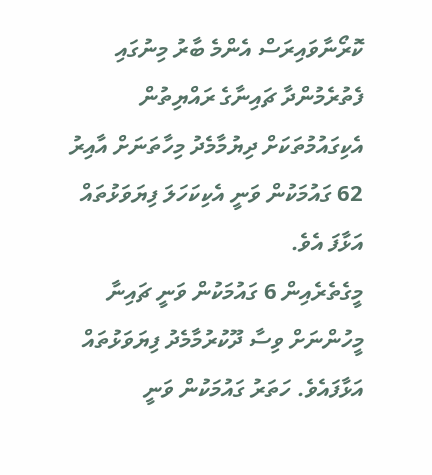ކޮރޯނާވައިރަސް އެންމެ ބާރު މިނުގައި ފެތުރެމުންދާ ޗައިނާގެ ރައްޔިތުން އެކިގައުމުތަކަށް ދިޔުމާމެދު މިހާތަނަށް އާއިރު 62 ގައުމަކުން ވަނީ އެކިކަހަލަ ފިޔަވަޅުތައް އަޅާފަ އެވެ.
މީގެތެރެއިން 6 ގައުމަކުން ވަނީ ޗައިނާ މީހުންނަށް ވިސާ ދޫކުރުމާމެދު ފިޔަވަޅުތައް އަޅާފައެވެ. ހަތަރު ގައުމަކުން ވަނީ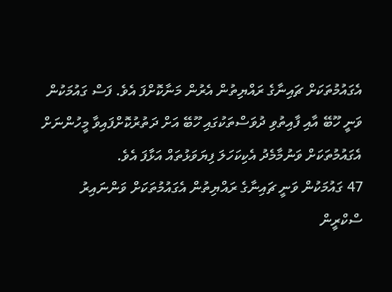އެގައުމުތަކަށް ޗައިނާގެ ރައްޔިތުން އެރުން މަނާކޮށްފަ އެވެ. ފަސް ގައުމަކުން ވަނީ ހޫބޭ އާއި ފާއިތުވި ދުވަސްތަކުގައި ހޫބޭ އަށް ދަތުރުކޮށްފައިވާ މީހުންނަށް އެގައުމުތަކަށް ވަނުމާމެދު އެކިކަހަލަ ފިޔަވަޅުތައް އަޅާފަ އެވެ.
47 ގައުމަކުން ވަނީ ޗައިނާގެ ރައްޔިތުން އެގައުމުތަކަށް ވަންނައިރު ސްކްރީން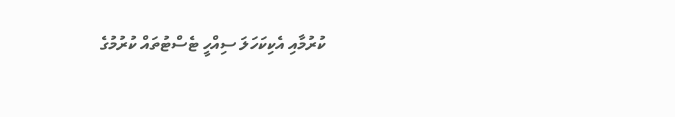ކުރުމާއި އެކިކަހަލަ ސިއްހީ ޓެސްޓުތައް ކުރުމުގެ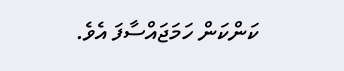ކަންކަން ހަމަޖައްސާފަ އެވެ.